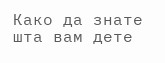Како да знате шта вам дете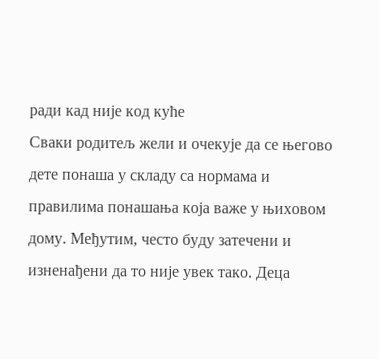ради кад није код куће
Сваки родитељ жели и очекује да се његово дете понаша у складу са нормама и правилима понашања која важе у њиховом дому. Међутим, често буду затечени и изненађени да то није увек тако. Деца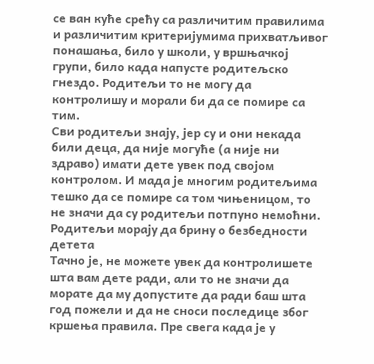се ван куће срећу са различитим правилима и различитим критеријумима прихватљивог понашања, било у школи, у вршњачкој групи, било када напусте родитељско гнездо. Родитељи то не могу да контролишу и морали би да се помире са тим.
Сви родитељи знају, јер су и они некада били деца, да није могуће (а није ни здраво) имати дете увек под својом контролом. И мада је многим родитељима тешко да се помире са том чињеницом, то не значи да су родитељи потпуно немоћни.
Родитељи морају да брину о безбедности детета
Тачно је, не можете увек да контролишете шта вам дете ради, али то не значи да морате да му допустите да ради баш шта год пожели и да не сноси последице због кршења правила. Пре свега када је у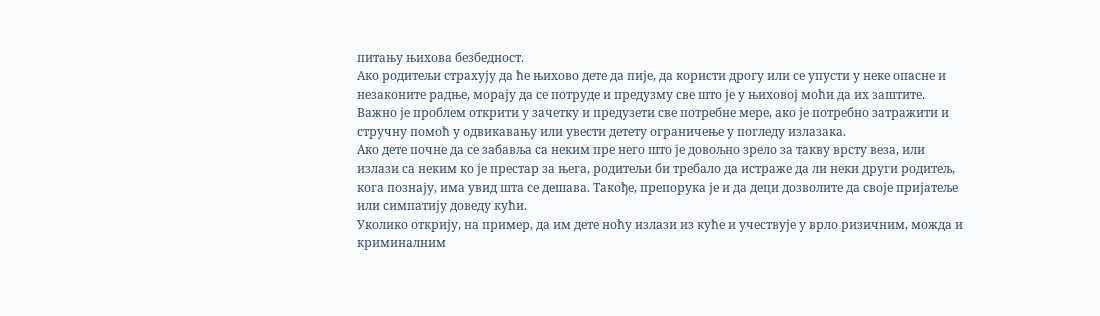питању њихова безбедност.
Ако родитељи страхују да ће њихово дете да пије, да користи дрогу или се упусти у неке опасне и незаконите радње, морају да се потруде и предузму све што је у њиховој моћи да их заштите. Важно је проблем открити у зачетку и предузети све потребне мере, ако је потребно затражити и стручну помоћ у одвикавању или увести детету ограничење у погледу излазака.
Ако дете почне да се забавља са неким пре него што је довољно зрело за такву врсту веза, или излази са неким ко је престар за њега, родитељи би требало да истраже да ли неки други родитељ, кога познају, има увид шта се дешава. Такође, препорука је и да деци дозволите да своје пријатеље или симпатију доведу кући.
Уколико открију, на пример, да им дете ноћу излази из куће и учествује у врло ризичним, можда и криминалним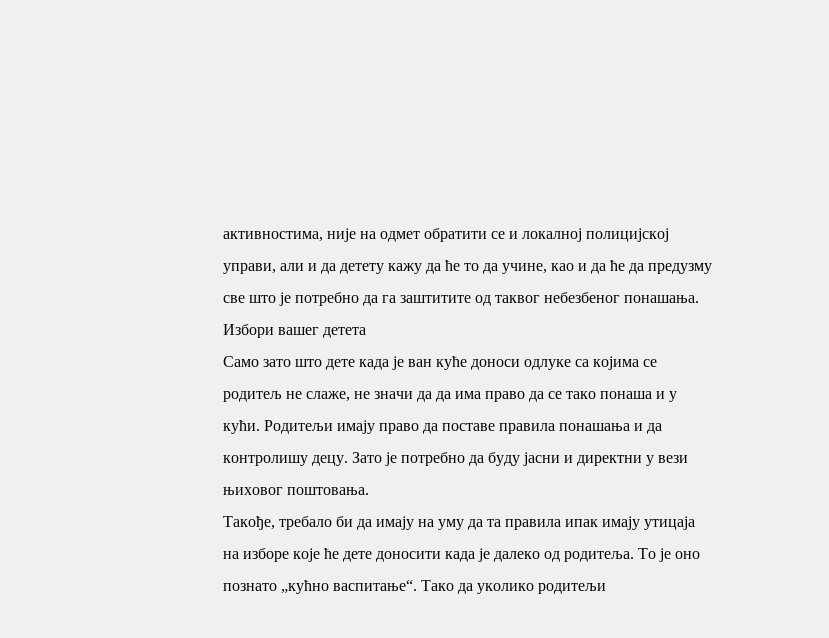активностима, није на одмет обратити се и локалној полицијској управи, али и да детету кажу да ће то да учине, као и да ће да предузму све што је потребно да га заштитите од таквог небезбеног понашања.
Избори вашег детета
Само зато што дете када је ван куће доноси одлуке са којима се родитељ не слаже, не значи да да има право да се тако понаша и у кући. Родитељи имају право да поставе правила понашања и да контролишу децу. Зато је потребно да буду јасни и директни у вези њиховог поштовања.
Такође, требало би да имају на уму да та правила ипак имају утицаја на изборе које ће дете доносити када је далеко од родитеља. То је оно познато „кућно васпитање“. Тако да уколико родитељи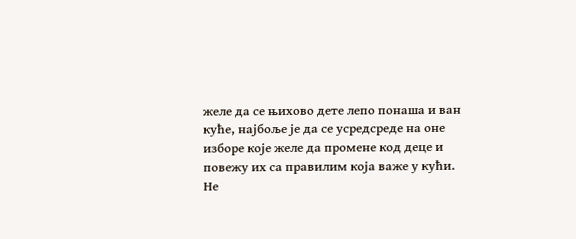желе да се њихово дете лепо понаша и ван куће, најбоље је да се усредсреде на оне изборе које желе да промене код деце и повежу их са правилим која важе у кући.
Не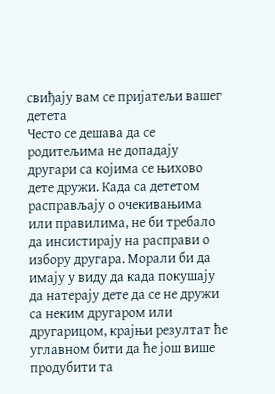свиђају вам се пријатељи вашег детета
Често се дешава да се родитељима не допадају другари са којима се њихово дете дружи. Када са дететом расправљају о очекивањима или правилима, не би требало да инсистирају на расправи о избору другара. Морали би да имају у виду да када покушају да натерају дете да се не дружи са неким другаром или другарицом, крајњи резултат ће углавном бити да ће још више продубити та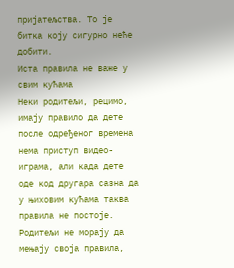пријатељства. То је битка коју сигурно неће добити.
Иста правила не важе у свим кућама
Неки родитељи, рецимо, имају правило да дете после одређеног времена нема приступ видео-играма, али када дете оде код другара сазна да у њиховим кућама таква правила не постоје.
Родитељи не морају да мењају своја правила,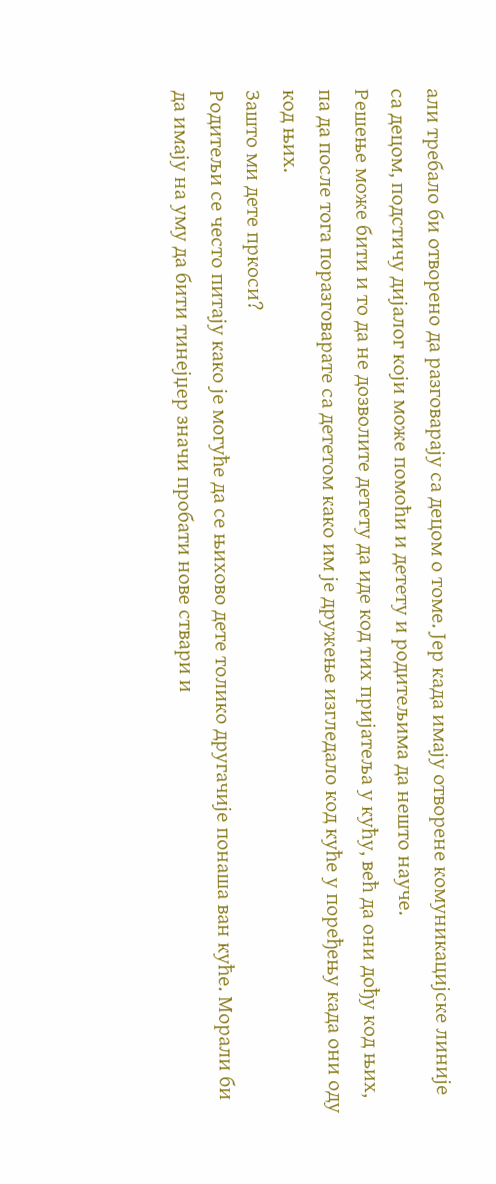али требало би отворено да разговарају са децом о томе. Јер када имају отворене комуникацијске линије са децом, подстичу дијалог који може помоћи и детету и родитељима да нешто науче.
Решење може бити и то да не дозволите детету да иде код тих пријатеља у кућу, већ да они дођу код њих, па да после тога поразговарате са дететом како им је дружење изгледало код куће у поређењу када они оду код њих.
Зашто ми дете пркоси?
Родитељи се често питају како је могуће да се њихово дете толико другачије понаша ван куће. Морали би да имају на уму да бити тинејџер значи пробати нове ствари и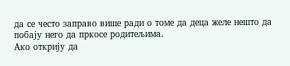да се често заправо више ради о томе да деца желе нешто да побају него да пркосе родитељима.
Ако открију да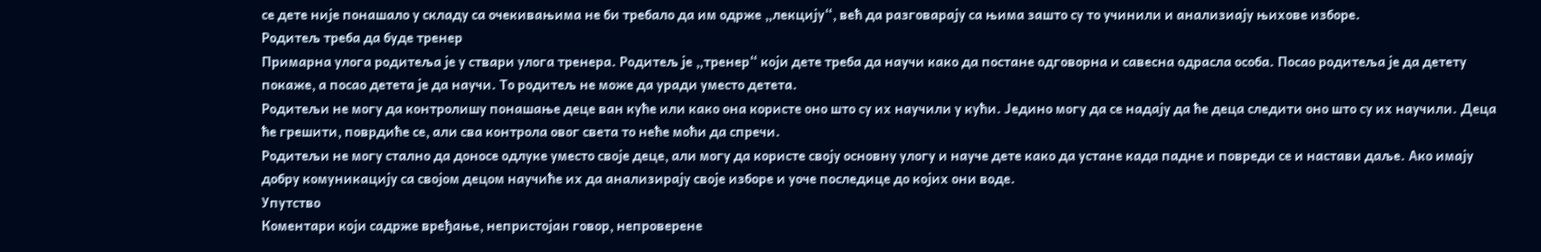се дете није понашало у складу са очекивањима не би требало да им одрже „лекцију“, већ да разговарају са њима зашто су то учинили и анализиају њихове изборе.
Родитељ треба да буде тренер
Примарна улога родитеља је у ствари улога тренера. Родитељ је „тренер“ који дете треба да научи како да постане одговорна и савесна одрасла особа. Посао родитеља је да детету покаже, а посао детета је да научи. То родитељ не може да уради уместо детета.
Родитељи не могу да контролишу понашање деце ван куће или како она користе оно што су их научили у кући. Једино могу да се надају да ће деца следити оно што су их научили. Деца ће грешити, поврдиће се, али сва контрола овог света то неће моћи да спречи.
Родитељи не могу стално да доносе одлуке уместо своје деце, али могу да користе своју основну улогу и науче дете како да устане када падне и повреди се и настави даље. Ако имају добру комуникацију са својом децом научиће их да анализирају своје изборе и уоче последице до којих они воде.
Упутство
Коментари који садрже вређање, непристојан говор, непроверене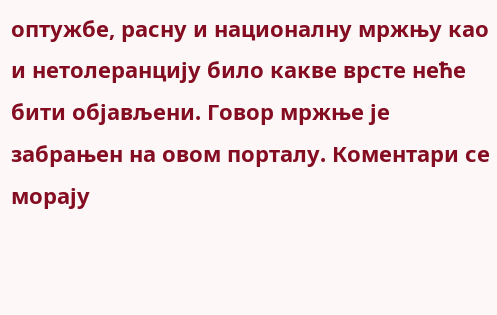оптужбе, расну и националну мржњу као и нетолеранцију било какве врсте неће бити објављени. Говор мржње је забрањен на овом порталу. Коментари се морају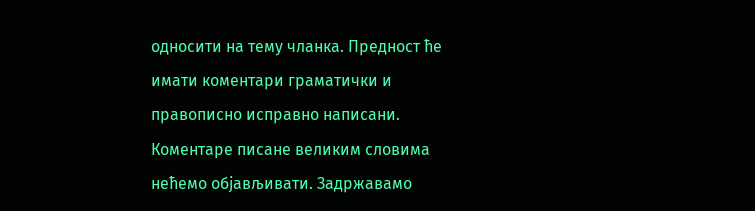односити на тему чланка. Предност ће имати коментари граматички и правописно исправно написани. Коментаре писане великим словима нећемо објављивати. Задржавамо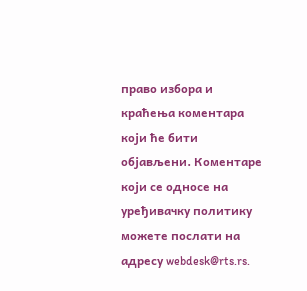право избора и краћења коментара који ће бити објављени. Коментаре који се односе на уређивачку политику можете послати на адресу webdesk@rts.rs.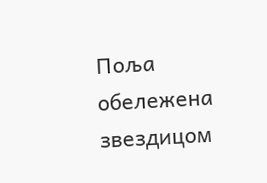Поља обележена звездицом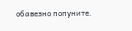обавезно попуните.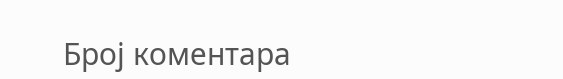Број коментара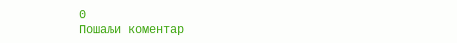0
Пошаљи коментар